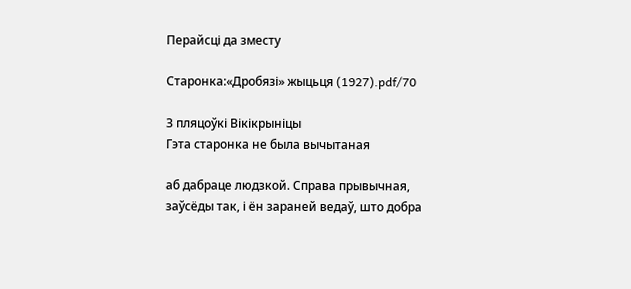Перайсці да зместу

Старонка:«Дробязі» жыцьця (1927).pdf/70

З пляцоўкі Вікікрыніцы
Гэта старонка не была вычытаная

аб дабраце людзкой. Справа прывычная, заўсёды так, і ён зараней ведаў, што добра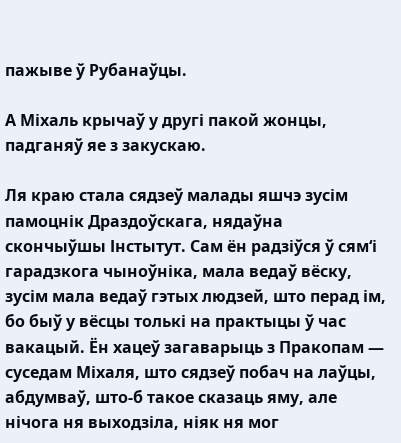пажыве ў Рубанаўцы.

А Міхаль крычаў у другі пакой жонцы, падганяў яе з закускаю.

Ля краю стала сядзеў малады яшчэ зусім памоцнік Драздоўскага, нядаўна скончыўшы Інстытут. Сам ён радзіўся ў сям‘і гарадзкога чыноўніка, мала ведаў вёску, зусім мала ведаў гэтых людзей, што перад ім, бо быў у вёсцы толькі на практыцы ў час вакацый. Ён хацеў загаварыць з Пракопам — суседам Міхаля, што сядзеў побач на лаўцы, абдумваў, што-б такое сказаць яму, але нічога ня выходзіла, ніяк ня мог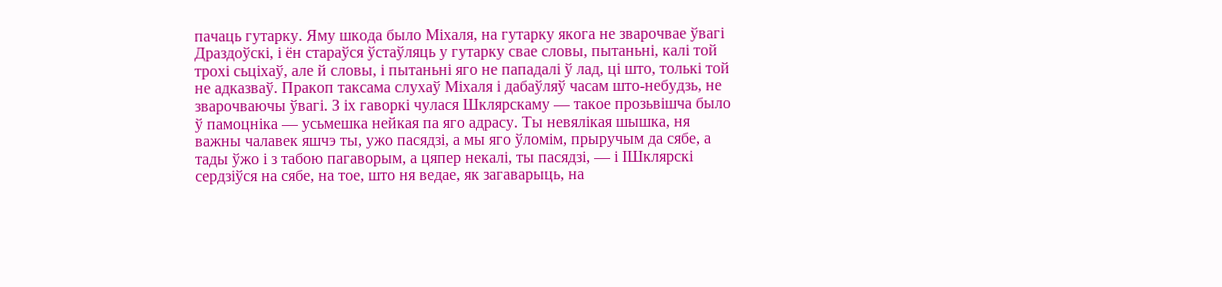пачаць гутарку. Яму шкода было Міхаля, на гутарку якога не зварочвае ўвагі Драздоўскі, і ён стараўся ўстаўляць у гутарку свае словы, пытаньні, калі той трохі сьціхаў, але й словы, і пытаньні яго не пападалі ў лад, ці што, толькі той не адказваў. Пракоп таксама слухаў Міхаля і дабаўляў часам што-небудзь, не зварочваючы ўвагі. З іх гаворкі чулася Шклярскаму — такое прозьвішча было ў памоцніка — усьмешка нейкая па яго адрасу. Ты невялікая шышка, ня важны чалавек яшчэ ты, ужо пасядзі, а мы яго ўломім, прыручым да сябе, а тады ўжо і з табою пагаворым, а цяпер некалі, ты пасядзі, — і ІШклярскі сердзіўся на сябе, на тое, што ня ведае, як загаварыць, на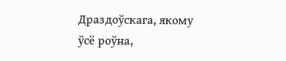Драздоўскага, якому ўсё роўна,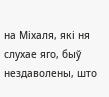на Міхаля, які ня слухае яго, быў нездаволены, што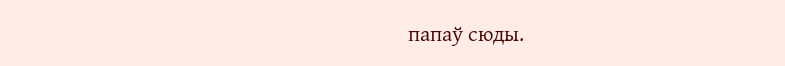папаў сюды.